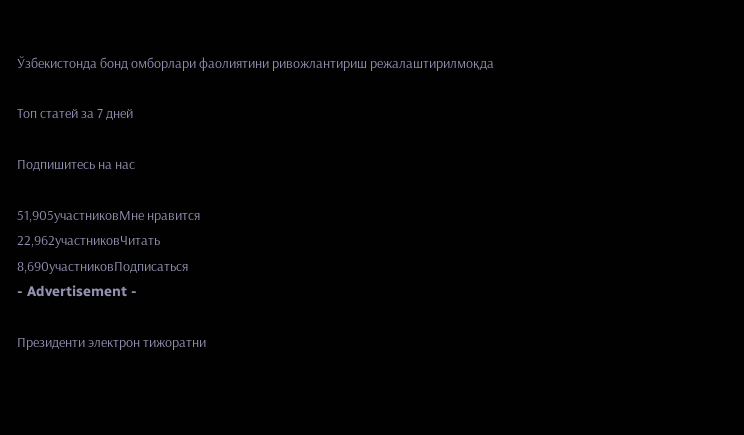Ўзбекистонда бонд омборлари фаолиятини ривожлантириш режалаштирилмоқда

Топ статей за 7 дней

Подпишитесь на нас

51,905участниковМне нравится
22,962участниковЧитать
8,690участниковПодписаться
- Advertisement -

Президенти электрон тижоратни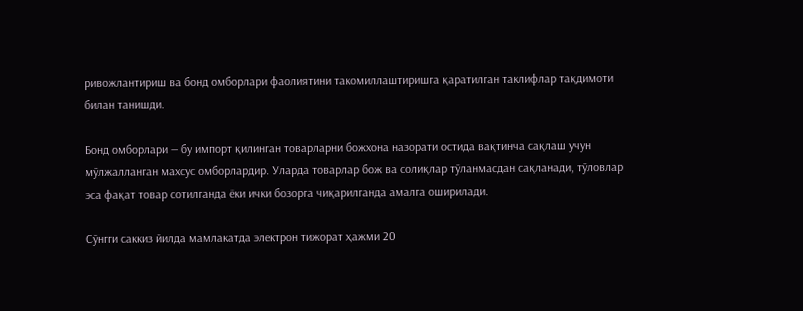ривожлантириш ва бонд омборлари фаолиятини такомиллаштиришга қаратилган таклифлар тақдимоти билан танишди.

Бонд омборлари — бу импорт қилинган товарларни божхона назорати остида вақтинча сақлаш учун мўлжалланган махсус омборлардир. Уларда товарлар бож ва солиқлар тўланмасдан сақланади, тўловлар эса фақат товар сотилганда ёки ички бозорга чиқарилганда амалга оширилади.

Сўнгги саккиз йилда мамлакатда электрон тижорат ҳажми 20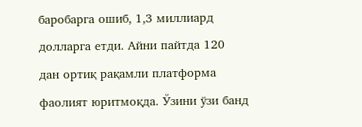баробарга ошиб, 1,3 миллиард долларга етди. Айни пайтда 120 дан ортиқ рақамли платформа фаолият юритмоқда. Ўзини ўзи банд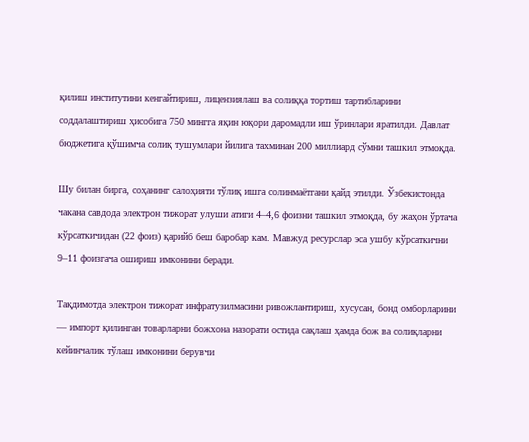қилиш институтини кенгайтириш, лицензиялаш ва солиққа тортиш тартибларини соддалаштириш ҳисобига 750 мингга яқин юқори даромадли иш ўринлари яратилди. Давлат бюджетига қўшимча солиқ тушумлари йилига тахминан 200 миллиард сўмни ташкил этмоқда.

Шу билан бирга, соҳанинг салоҳияти тўлиқ ишга солинмаётгани қайд этилди. Ўзбекистонда чакана савдода электрон тижорат улуши атиги 4–4,6 фоизни ташкил этмоқда, бу жаҳон ўртача кўрсаткичидан (22 фоиз) қарийб беш баробар кам. Мавжуд ресурслар эса ушбу кўрсаткични 9–11 фоизгача ошириш имконини беради.

Тақдимотда электрон тижорат инфратузилмасини ривожлантириш, хусусан, бонд омборларини — импорт қилинган товарларни божхона назорати остида сақлаш ҳамда бож ва солиқларни кейинчалик тўлаш имконини берувчи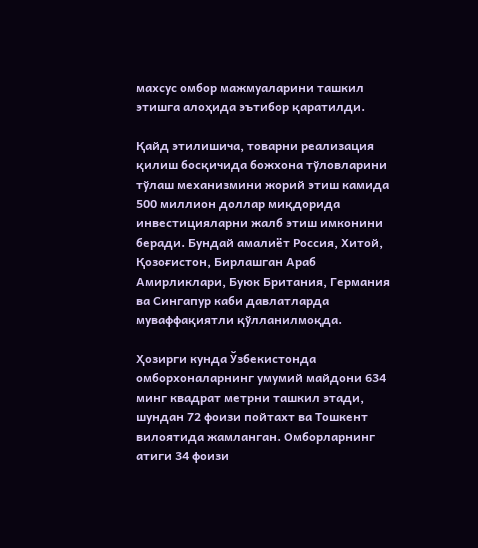махсус омбор мажмуаларини ташкил этишга алоҳида эътибор қаратилди.

Қайд этилишича, товарни реализация қилиш босқичида божхона тўловларини тўлаш механизмини жорий этиш камида 500 миллион доллар миқдорида инвестицияларни жалб этиш имконини беради. Бундай амалиёт Россия, Хитой, Қозоғистон, Бирлашган Араб Амирликлари, Буюк Британия, Германия ва Сингапур каби давлатларда муваффақиятли қўлланилмоқда.

Ҳозирги кунда Ўзбекистонда омборхоналарнинг умумий майдони 634 минг квадрат метрни ташкил этади, шундан 72 фоизи пойтахт ва Тошкент вилоятида жамланган. Омборларнинг атиги 34 фоизи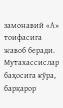замонавий «А» тоифасига жавоб беради. Мутахассислар баҳосига кўра, барқарор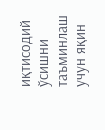иқтисодий ўсишни таъминлаш учун яқин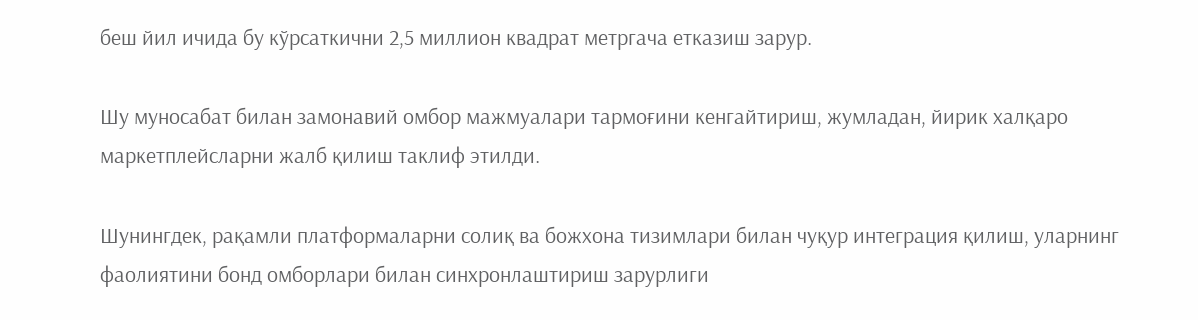беш йил ичида бу кўрсаткични 2,5 миллион квадрат метргача етказиш зарур.

Шу муносабат билан замонавий омбор мажмуалари тармоғини кенгайтириш, жумладан, йирик халқаро маркетплейсларни жалб қилиш таклиф этилди.

Шунингдек, рақамли платформаларни солиқ ва божхона тизимлари билан чуқур интеграция қилиш, уларнинг фаолиятини бонд омборлари билан синхронлаштириш зарурлиги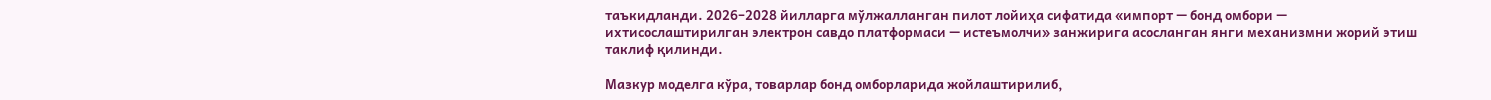таъкидланди. 2026–2028 йилларга мўлжалланган пилот лойиҳа сифатида «импорт — бонд омбори — ихтисослаштирилган электрон савдо платформаси — истеъмолчи» занжирига асосланган янги механизмни жорий этиш таклиф қилинди.

Мазкур моделга кўра, товарлар бонд омборларида жойлаштирилиб,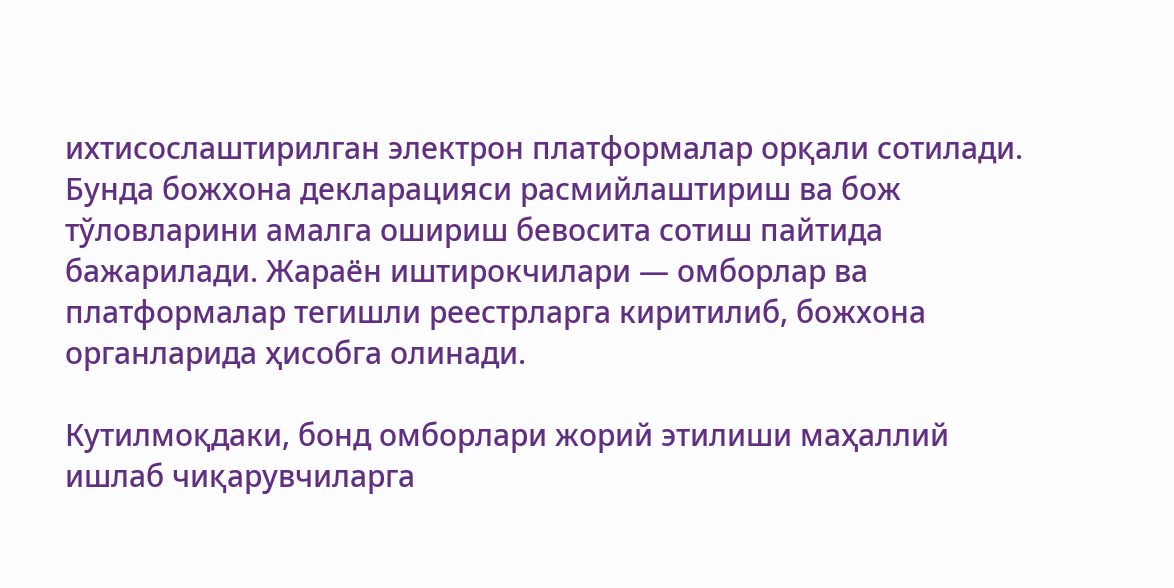ихтисослаштирилган электрон платформалар орқали сотилади. Бунда божхона декларацияси расмийлаштириш ва бож тўловларини амалга ошириш бевосита сотиш пайтида бажарилади. Жараён иштирокчилари — омборлар ва платформалар тегишли реестрларга киритилиб, божхона органларида ҳисобга олинади.

Кутилмоқдаки, бонд омборлари жорий этилиши маҳаллий ишлаб чиқарувчиларга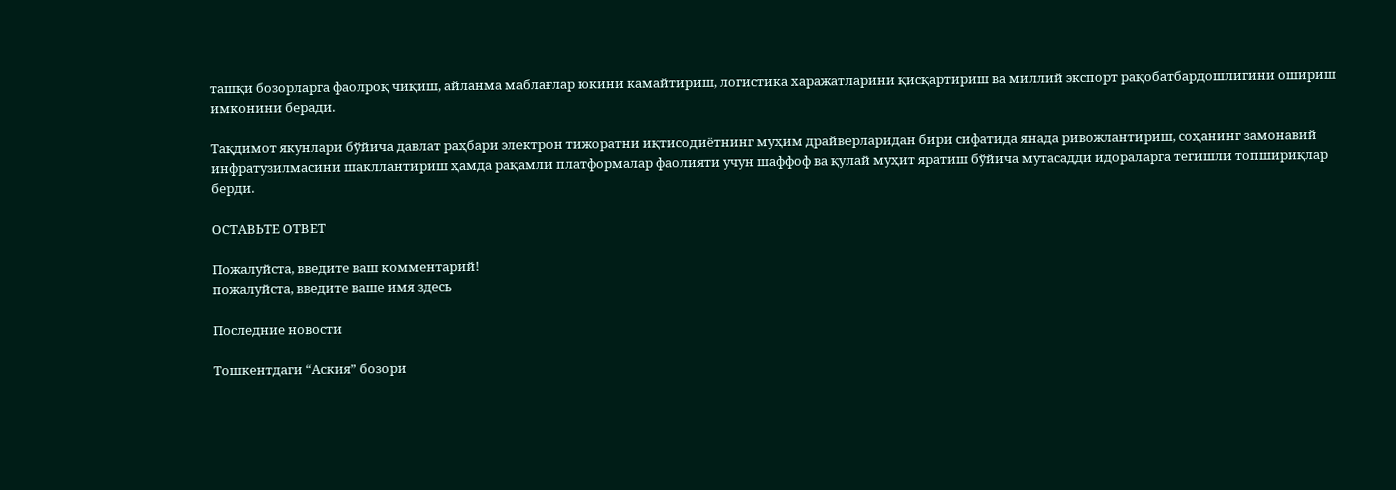ташқи бозорларга фаолроқ чиқиш, айланма маблағлар юкини камайтириш, логистика харажатларини қисқартириш ва миллий экспорт рақобатбардошлигини ошириш имконини беради.

Тақдимот якунлари бўйича давлат раҳбари электрон тижоратни иқтисодиётнинг муҳим драйверларидан бири сифатида янада ривожлантириш, соҳанинг замонавий инфратузилмасини шакллантириш ҳамда рақамли платформалар фаолияти учун шаффоф ва қулай муҳит яратиш бўйича мутасадди идораларга тегишли топшириқлар берди.

ОСТАВЬТЕ ОТВЕТ

Пожалуйста, введите ваш комментарий!
пожалуйста, введите ваше имя здесь

Последние новости

Тошкентдаги “Аския” бозори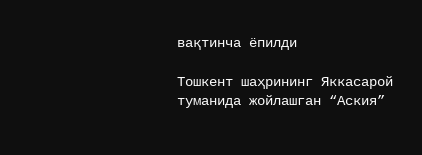вақтинча ёпилди

Тошкент шаҳрининг Яккасарой туманида жойлашган “Аския”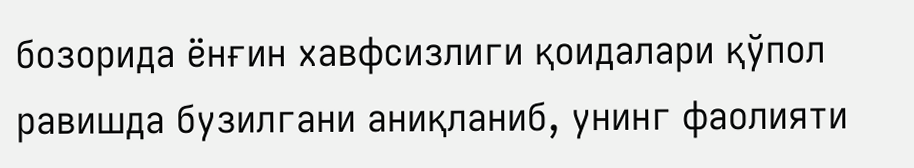бозорида ёнғин хавфсизлиги қоидалари қўпол равишда бузилгани аниқланиб, унинг фаолияти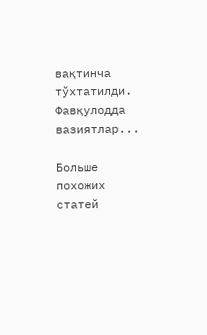вақтинча тўхтатилди. Фавқулодда вазиятлар...

Больше похожих статей